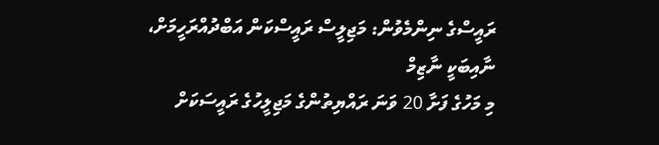ރައީސްގެ ނިންމެވުން: މަޖިލީސް ރައީސްކަން އަބްދުއްރަހީމަށް، ނާއިބަކީ ނާޒިމް
މި މަހުގެ ފަށާ 20 ވަނަ ރައްޔިތުންގެ މަޖިލީހުގެ ރައީސަކަށް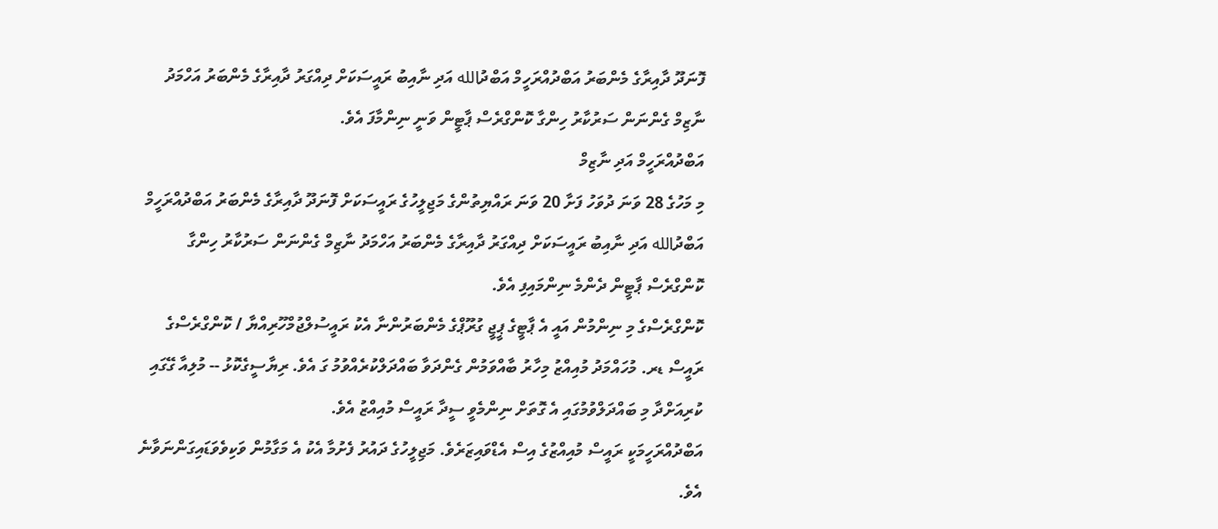ފޮނަދޫ ދާއިރާގެ މެންބަރު އަބްދުއްރަހީމް އަބްދުالله އަދި ނާއިބު ރައީސަކަށް ދިއްގަރު ދާއިރާގެ މެންބަރު އަހްމަދު ނާޒިމް ގެންނަން ސަރުކާރު ހިންގާ ކޮންގްރެސް ޕާޓީން ވަނީ ނިންމާފަ އެވެ.
އަބްދުއްރަހީމް އަދި ނާޒިމް
މި މަހުގެ 28 ވަނަ ދުވަހު ފަށާ 20 ވަނަ ރައްޔިތުންގެ މަޖިލީހުގެ ރައީސަކަށް ފޮނަދޫ ދާއިރާގެ މެންބަރު އަބްދުއްރަހީމް އަބްދުالله އަދި ނާއިބު ރައީސަކަށް ދިއްގަރު ދާއިރާގެ މެންބަރު އަހްމަދު ނާޒިމް ގެންނަން ސަރުކާރު ހިންގާ ކޮންގްރެސް ޕާޓީން ދެންމެ ނިންމައިފި އެވެ.
ކޮންގްރެސްގެ މި ނިންމުން އައީ އެ ޕާޓީގެ ޕީޖީ ގުރޫޕްގެ މެންބަރުންނާ އެކު ރައީސުލްޖުމްހޫރިއްޔާ / ކޮންގްރެސްގެ ރައީސް ޑރ. މުހައްމަދު މުއިއްޒު މިހާރު ބާއްވަމުން ގެންދަވާ ބައްދަލްކުރެއްވުމު ގަ އެވެ. ރިޔާސީގެކޮޅު -- މުލިއާ ގޭގައި ކުރިއަށްދާ މި ބައްދަލްވުމުގައި އެ ގޮތަށް ނިންމެވީ ސީދާ ރައީސް މުއިއްޒު އެވެ.
އަބްދުއްރަހީމަކީ ރައީސް މުއިއްޒުގެ އިސް އެޑްވައިޒަރެވެ. މަޖިލީހުގެ ދައުރު ފެށުމާ އެކު އެ މަގާމުން ވަކިވެވަޑައިގަންނަވާނެ އެވެ.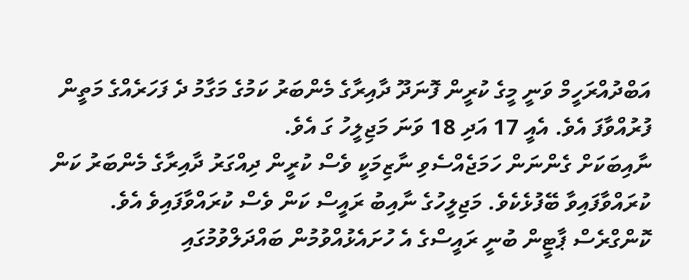އަބްދުއްރަހީމް ވަނީ މީގެ ކުރީން ފޮނަދޫ ދާއިރާގެ މެންބަރު ކަމުގެ މަގާމު ދެ ފަހަރެއްގެ މަތީން ފުރުއްވާފަ އެވެ. އެއީ 17 އަދި 18 ވަނަ މަޖިލީހު ގަ އެވެ.
ނާއިބަކަށް ގެންނަން ހަމަޖެއްސެވި ނާޒިމަކީ ވެސް ކުރީން ދިއްގަރު ދާއިރާގެ މެންބަރު ކަން ކުރައްވާފައިވާ ބޭފުޅެކެވެ. މަޖިލީހުގެ ނާއިބު ރައީސް ކަން ވެސް ކުރައްވާފައިވެ އެވެ.
ކޮންގްރެސް ޕާޓީން ބުނީ ރައީސްގެ އެ ހުށައެޅުއްވުމުން ބައްދަލްވުމުގައި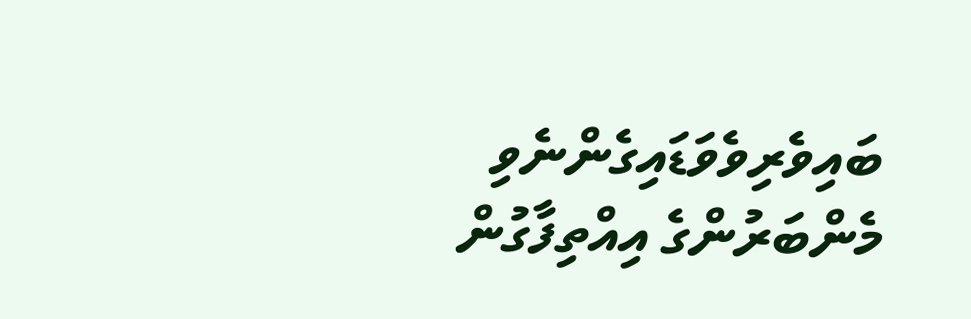ބައިވެރިވެވަޑައިގެންނެވި މެންބަރުންގެ އިއްތިފާގުން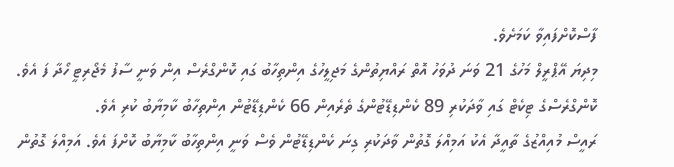ފާސްކޮށްފައިވާ ކަމަށެވެ.
މިދިޔަ އޭޕްރީލް މަހުގެ 21 ވަނަ ދުވަހު އޮތް ރައްޔިތުންގެ މަޖިލީހުގެ އިންތިހާބު ގައި ކޮންގްރެސް އިން ވަނީ ސާފު މެޖޯރިޓީ ހޯދާ ފަ އެވެ. ކޮންގްރެސްގެ ޓިކެޓް ގައި ވާދަކުރި 89 ކެންޑިޑޭޓުންގެ ތެރެއިން 66 ކެންޑިޑޭޓުން އިންތިހާބު ކާމިޔާބު ކުރި އެވެ.
ރައީސް މުއިއްޒުގެ ތާއީދާ އެކު އަމިއްލަ ގޮތުން ވާދަކުރި ގިނަ ކެންޑިޑޭޓުން ވެސް ވަނީ އިންތިހާބު ކާމިޔާބު ކޮށްފަ އެވެ. އަމިއްލަ ގޮތުން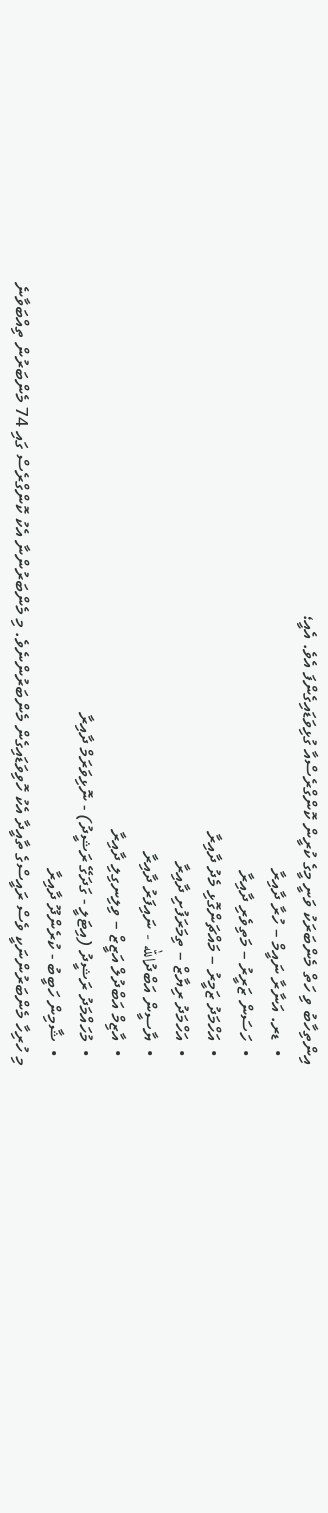އިންތިހާބު ވި ހަތް މެންބަރަކު ވަނީ މީގެ ކުރީން ކޮންގްރެސްއާ ގުޅިވަޑައިގެންފަ އެވެ. އެއީ؛
  •  ޑރ. އަނާރާ ނައީމް – ހުރާ ދާއިރާ
  •  ހަސަން ޒަރީރު – މަތިވެރި ދާއިރާ
  •  އަހްމަދު ޒަމީރު – މައްޗަންގޮޅި މެދު ދާއިރާ
  •  އަހްމަދު ރިޔާޒް – ތިމަރަފުށި ދާއިރާ
  •  ޔާސީން އަބްދުالله - ނައިފަރު ދާއިރާ
  •  އާޒިމް އަބްދުލް އަޒީޒް – ވިލިނގިލި ދާއިރާ
  •  މުހައްމަދު ރަޝީދު (އިޓަލީ - ގަދަގޭ ރަޝީދު) - ނޮޅިވަރަމް ދާއިރާ
  •  ޝާމިން ހަބީބު - ކުރެންދޫ ދާއިރާ
މި ހުރިހާ މެންބަރުންނަކީ ވެސް ރައީސްގެ ތާއީދާ އެކު ހޮވިވަޑައިގެން މެންބަރުންނެވެ. މި މެންބަރުންނާ އެކު ކޮންގްރެސް ގައި 74 މެންބަރުން ތިއްބަވާނެ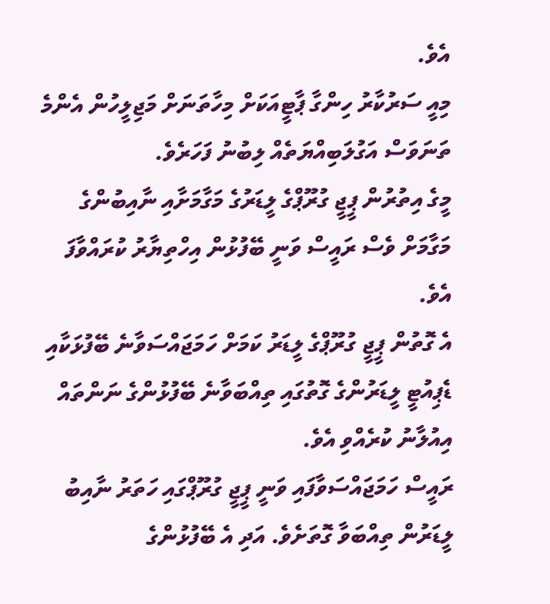އެވެ.
މިއީ ސަރުކާރު ހިންގާ ޕާޓީއަކަށް މިހާތަނަށް މަޖިލީހުން އެންމެ ތަނަވަސް އަގުލަބިއްޔަތެއް ލިބުނު ފަހަރެވެ.
މީގެ އިތުރުން ޕީޖީ ގުރޫޕްގެ ލީޑަރުގެ މަގާމަށާއި ނާއިބުންގެ މަގާމަށް ވެސް ރައީސް ވަނީ ބޭފުޅުން އިހްތިޔާރު ކުރައްވާފަ އެވެ.
އެ ގޮތުން ޕީޖީ ގުރޫޕްގެ ލީޑަރު ކަމަށް ހަމަޖައްސަވާނެ ބޭފުޅަކާއި ޑެޕިއުޓީ ލީޑަރުންގެ ގޮތުގައި ތިއްބަވާނެ ބޭފުޅުންގެ ނަންތައް އިއުލާނު ކުރެއްވި އެވެ.
ރައީސް ހަމަޖައްސަވާފައި ވަނީ ޕީޖީ ގުރޫޕްގައި ހަތަރު ނާއިބު ލީޑަރުން ތިއްބަވާ ގޮތަށެވެ. އަދި އެ ބޭފުޅުންގެ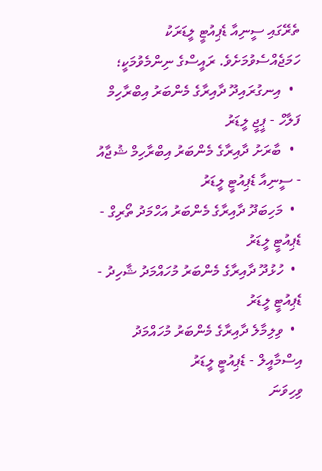ތެރޭގައި ސީނިއާ ޑެޕިއުޓީ ލީޑަރަކު ހަމަޖެއްސެވުމަށެވެ. ރައީސްގެ ނިންމެވުމަކީ؛
  •  އިނގުރައިދޫ ދާއިރާގެ މެންބަރު އިބްރާހިމް ފަލާހް - ޕީޖީ ލީޑަރު
  •  ބާރަށު ދާއިރާގެ މެންބަރު އިބްރާހިމް ޝުޖާއު - ސީނިއާ ޑެޕިއުޓީ ލީޑަރު
  •  މަހިބަދޫ ދާއިރާގެ މެންބަރު އަހްމަދު ތޯރިގް - ޑެޕިއުޓީ ލީޑަރު
  •  ހުޅުދޫ ދާއިރާގެ މެންބަރު މުހައްމަދު ޝާހިދު - ޑެޕިއުޓީ ލީޑަރު
  •  ވިލިމާލެ ދާއިރާގެ މެންބަރު މުހައްމަދު އިސްމާއީލް - ޑެޕިއުޓީ ލީޑަރު
ވިހިވަނަ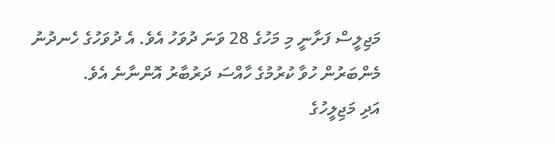މަޖިލީސް ފަށާނީ މި މަހުގެ 28 ވަނަ ދުވަހު އެވެ. އެ ދުވަހުގެ ހެނދުނު މެންބަރުން ހުވާ ކުރުމުގެ ހާއްސަ ދަރުބާރު އޮންނާނެ އެވެ.
އަދި މަޖިލީހުގެ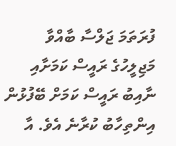ފުރަތަމަ ޖަލްސާ ބާއްވާ މަޖިލީހުގެ ރައީސް ކަމަށާއި ނާއިބު ރައީސް ކަމަށް ބޭފުޅުން އިންތިހާބު ކުރާނެ އެވެ. އާ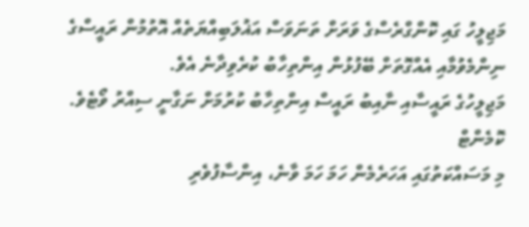މަޖިލީހު ގައި ކޮންގްރެސްގެ ވަރަށް ތަނަވަސް އަޣުލަބިއްޔަތެއް އޮތުމުން ރައީސްގެ ނިންމެވުމާއި އެއްގޮތަށް ބޭފުޅުން އިންތިހާބު ކުރެވިދާނެ އެވެ.
މަޖިލީހުގެ ރައީސާއި ނާއިބު ރައީސް އިންތިހާބު ކުރުމަށް ނަގާނީ ސިއްރު ވޯޓެވެ.
ކޮމެންޓް
މި މަސައްކަތުގައި އަހަރެމެން ހަމަ ހަމަ ވާނެ، އިންސާފުވެރި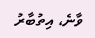ވާނެ، އިތުބާރު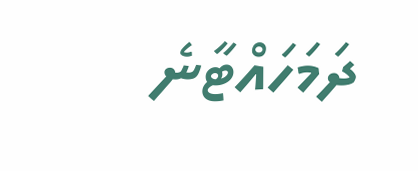ދަމަހައްޓާނެ